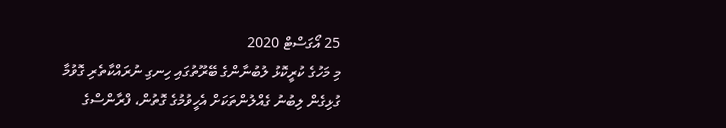25 އޯގަސްޓް 2020
މި މަހުގެ ކުރީކޮޅު ލުބުނާންގެ ބޭރޫތުގައި ހިނގި ނުރައްކާތެރި ގޮވުމާ ގުޅިގެން ލިބުނު ގެއްލުންތަކަށް އެހީވުމުގެ ގޮތުން، ފްރާންސްގެ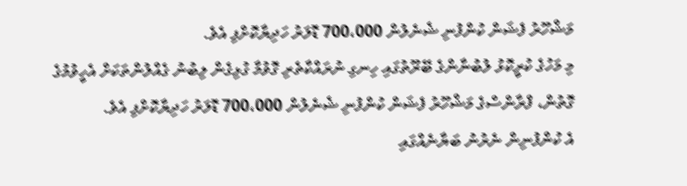މަޝްހޫރު ފެޝަން ކުންފުނި ޝެނެލުން 700،000 ޑޮލަރު ހަދިޔާކޮށްފި އެވެ.
މި މަހުގެ ކުރީކޮޅު ލުބުނާންގެ ބޭރޫތުގައި ހިނގި ނުރައްކާތެރި ގޮވުމާ ގުޅިގެން ލިބުނު ގެއްލުންތަކަށް އެހީވުމުގެ ގޮތުން، ފްރާންސްގެ މަޝްހޫރު ފެޝަން ކުންފުނި ޝެނެލުން 700،000 ޑޮލަރު ހަދިޔާކޮށްފި އެވެ.
އެ ކުންފުނިން ނެރުނު ބަޔާނެއްގައި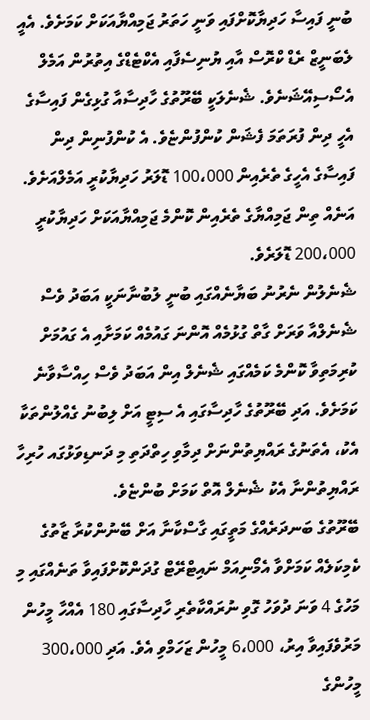ބުނީ ފައިސާ ހަދިޔާކޮށްފައި ވަނީ ހަތަރު ޖަމިއްޔާއަކަށް ކަމަށެވެ. އެއީ ލެބަނީޒް ރެޑް ކްރޮސް އާއި ޔުނިސެފާއި އެކްޓެޑްގެ އިތުރުން އަމެލް އެސޯސިއޭޝަނެވެ. ޝެނެލަކީ ބޭރޫތުގެ ހާދިސާއާ ގުޅިގެން ފައިސާގެ އެހީ ދިން ފުރަތަމަ ފެޝަން ކުންފުންޏެވެ. އެ ކުންފުނިން ދިން ފައިސާގެ އެހީގެ ތެރެއިން 100،000 ޑޮލަރު ހަދިޔާކުރީ އަމެލްއަށެވެ. އަނެއް ތިން ޖަމިއްޔާގެ ތެރެއިން ކޮންމެ ޖަމިއްޔާއަކަށް ހަދިޔާކުރީ 200،000 ޑޮލަރެވެ.
ޝެނެލުން ނެރުނު ބަޔާނެއްގައި ބުނީ ލުބުނާނަކީ އަބަދު ވެސް ޝެނެލްއާ ވަރަށް ގާތް ގުޅުމެއް އޮންނަ ގައުމެއް ކަމަށާއި އެ ގައުމަށް ކުރިމަތިވާ ކޮންމެ ކަމެއްގައި ޝެނެލް އިން އަބަދު ވެސް ހިއްސާވާނެ ކަމަށެވެ. އަދި ބޭރޫތުގެ ހާދިސާގައި އެ ސިޓީ އަށް ލިބުނު ގެއްލުންތަކާ އެކު، އެތަނުގެ ރައްޔިތުންނަށް ދިމާވި ހިތްދަތި މި ދަނޑިވަޅުގައ ހުރިހާ ރައްޔިތުންނާ އެކު ޝެނެލް އޮތް ކަމަށް ބުންޏެވެ.
ބޭރޫތުގެ ބަނދަރެއްގެ މަތީގައި ގާސްކާނާ އަށް ބޭނުންކުރާ ޒާތުގެ ކެމިކަލެއް ކަމަށްވާ އެމޯނިއަމް ނައިޓްރޭޓް ގުދަންކޮށްފައިވާ ތަނެއްގައި މި މަހުގެ 4 ވަނަ ދުވަހު ގޮވި ނުރައްކާތެރި ހާދިސާގައި 180 އެއްހާ މީހުން މަރުވެފައިވާ އިރު، 6،000 މީހުން ޒަހަމްވި އެވެ. އަދި 300،000 މީހުންގެ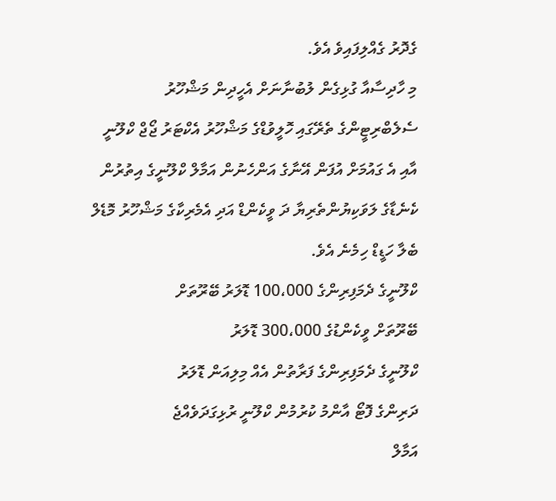ގެދޮރު ގެއްލިފައިވެ އެވެ.
މި ހާދިސާއާ ގުޅިގެން ލުބުނާނަށް އެހީދިން މަޝްހޫރު ސެލެބްރިޓީންގެ ތެރޭގައި ހޮލީވުޑްގެ މަޝްހޫރު އެކްޓަރު ޖޯޖް ކްލޫނީ އާއި އެ ގައުމަށް އުފަން އޭނާގެ އަންހެނުން އަމާލް ކްލޫނީގެ އިތުރުން ކެނެޑާގެ ލަވަކިޔުންތެރިޔާ ދަ ވީކެންޑް އަދި އެމެރިކާގެ މަޝްހޫރު މޮޑެލް ބެލާ ހަޑީޑް ހިމެނެ އެވެ.
ކްލޫނީގެ ދެމަފިރިންގެ 100،000 ޑޮލަރު ބޭރޫތަށް
ބޭރޫތަށް ވީކެންޑުގެ 300،000 ޑޮލަރު
ކްލޫނީގެ ދެމަފިރިންގެ ފަރާތުން އެއް މިލިއަން ޑޮލަރު
ދަރިންގެ ފޮޓޯ އާންމު ކުރުމުން ކްލޫނީ ރުޅިގަދަވެއްޖެ
އަމާލް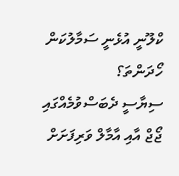ކްލޫނީ އުޅެނީ ސަމާލުކަން ހޯދަންތަ؟
ސިޔާސީ ދެބަސްވުމެއްގައި ޖޯޖް އާއި އާމާލް ވަރިފަށަށް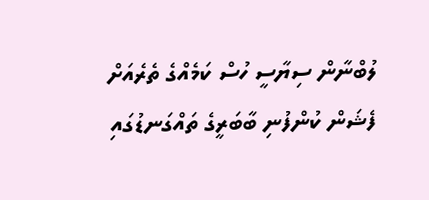ލުބްނާން ސިޔާސީ ހުސް ކަމެއްގެ ތެރެއަށް
ފެޝަން ކުންފުނި ބާބަރީގެ ތައްގަނޑުގައި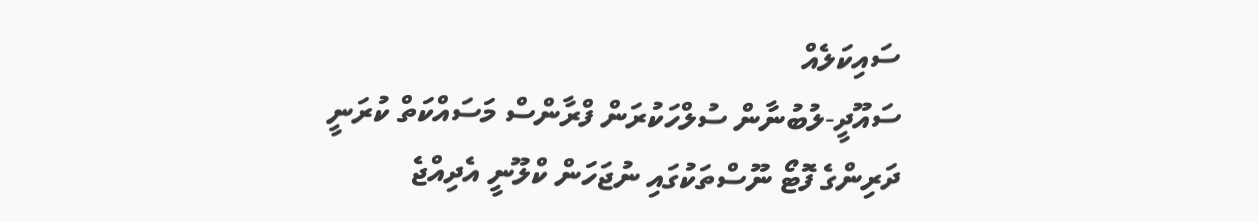ސައިކަލެއް
ސައޫދީ-ލުބުނާން ސުލްހަކުރަން ފްރާންސް މަސައްކަތް ކުރަނީ
ދަރިންގެ ފޮޓޯ ނޫސްތަކުގައި ނުޖަހަން ކްލޫނީ އެދިއްޖެ